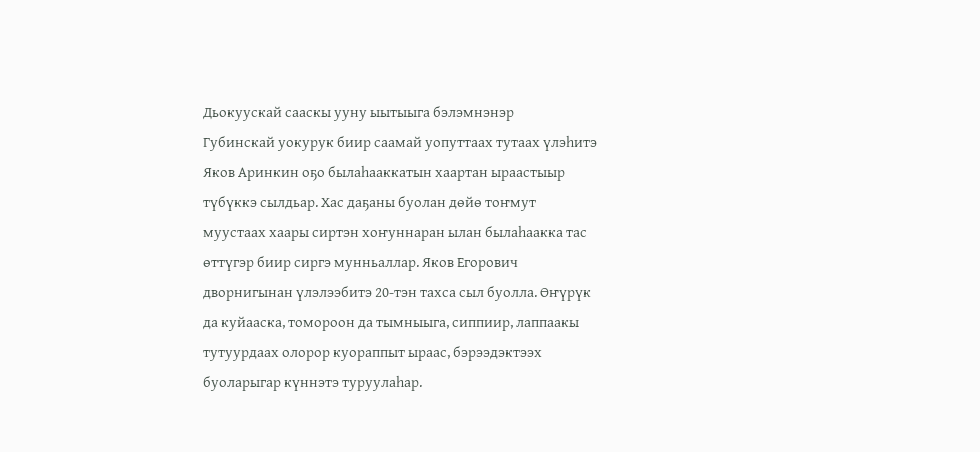Дьокуускай сааскы ууну ыытыыга бэлэмнэнэр
Губинскай уокурук биир саамай уопуттаах тутаах үлэһитэ Яков Аринкин оҕо былаһааккатын хаартан ыраастыыр түбүккэ сылдьар. Хас даҕаны буолан дөйө тоҥмут муустаах хаары сиртэн хоҥуннаран ылан былаһаакка тас өттүгэр биир сиргэ мунньаллар. Яков Егорович дворнигынан үлэлээбитэ 20-тэн тахса сыл буолла. Өҥүрүк да куйааска, томороон да тымныыга, сиппиир, лаппаакы тутуурдаах олорор куораппыт ыраас, бэрээдэктээх буоларыгар күннэтэ туруулаһар.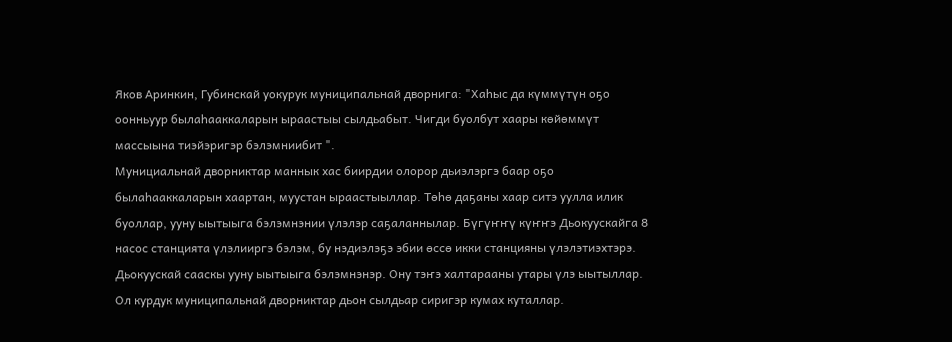Яков Аринкин, Губинскай уокурук муниципальнай дворнига: "Хаһыс да күммүтүн оҕо оонньуур былаһааккаларын ыраастыы сылдьабыт. Чигди буолбут хаары көйөммүт массыына тиэйэригэр бэлэмниибит ".
Мунициальнай дворниктар маннык хас биирдии олорор дьиэлэргэ баар оҕо былаһааккаларын хаартан, муустан ыраастыыллар. Төһө даҕаны хаар ситэ уулла илик буоллар, ууну ыытыыга бэлэмнэнии үлэлэр саҕаланнылар. Бүгүҥҥү күҥҥэ Дьокуускайга 8 насос станцията үлэлииргэ бэлэм, бу нэдиэлэҕэ эбии өссө икки станцияны үлэлэтиэхтэрэ.
Дьокуускай сааскы ууну ыытыыга бэлэмнэнэр. Ону тэҥэ халтарааны утары үлэ ыытыллар. Ол курдук муниципальнай дворниктар дьон сылдьар сиригэр кумах куталлар.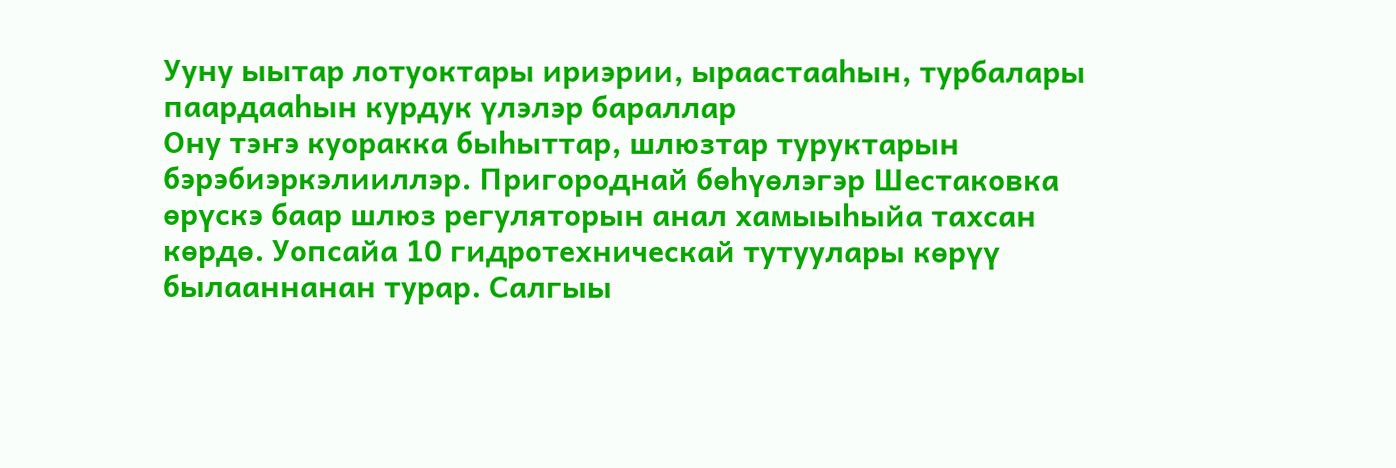Ууну ыытар лотуоктары ириэрии, ыраастааһын, турбалары паардааһын курдук үлэлэр бараллар
Ону тэҥэ куоракка быһыттар, шлюзтар туруктарын бэрэбиэркэлииллэр. Пригороднай бөһүөлэгэр Шестаковка өрүскэ баар шлюз регуляторын анал хамыыһыйа тахсан көрдө. Уопсайа 10 гидротехническай тутуулары көрүү былааннанан турар. Салгыы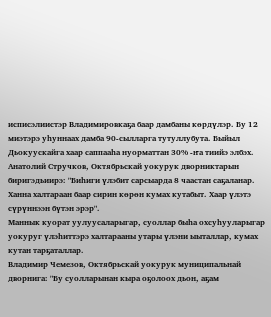исписэлиистэр Владимировкаҕа баар дамбаны көрдүлэр. Бу 12 миэтэрэ уһуннаах дамба 90-сылларга тутуллубута. Быйыл Дьокуускайга хаар саппааһа нуорматтан 30% -ҥа тиийэ элбэх.
Анатолий Стручков, Октябрьскай уокурук дворниктарын биригэдьиирэ: "Биһиги үлэбит сарсыарда 8 чаастан саҕаланар. Ханна халтараан баар сирин көрөн кумах кутабыт. Хаар үлэтэ сүрүннээн бүтэн эрэр".
Маннык куорат уулуусаларыгар, суоллар быһа охсуһууларыгар уокуруг үлэһиттэрэ халтарааны утары үлэни ыыталлар, кумах кутан тарҕаталлар.
Владимир Чемезов, Октябрьскай уокурук муниципальнай дворнига: "Бу суолларынан кыра оҕолоох дьон, аҕам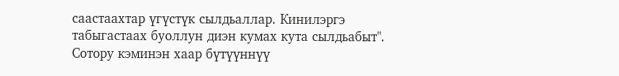саастаахтар үгүстүк сылдьаллар. Кинилэргэ табыгастаах буоллун диэн кумах кута сылдьабыт".
Сотору кэминэн хаар бүтүүннүү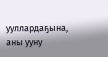ууллардаҕына, аны ууну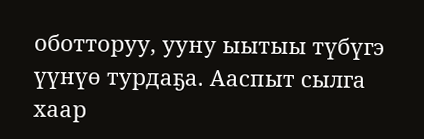оботторуу, ууну ыытыы түбүгэ үүнүө турдаҕа. Ааспыт сылга хаар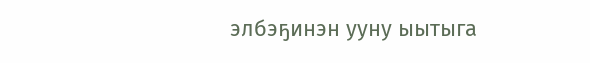элбэҕинэн ууну ыытыга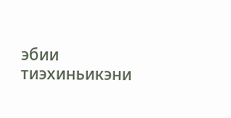эбии тиэхиньикэни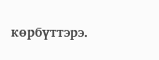көрбүттэрэ.